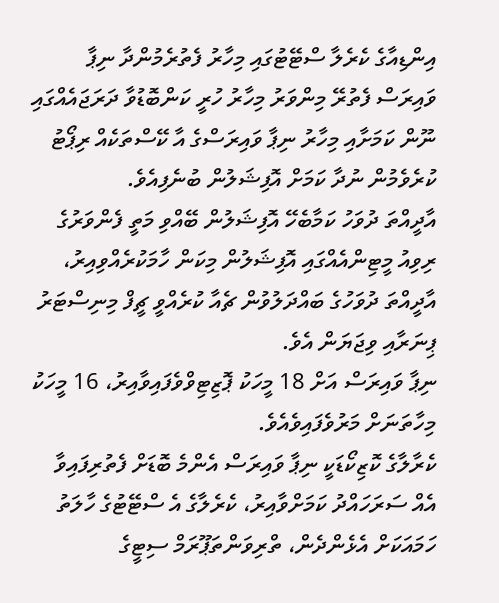އިންޑިއާގެ ކެރެލާ ސްޓޭޓުގައި މިހާރު ފެތުރެމުންދާ ނިޕާ ވައިރަސް ފެތުރޭ މިންވަރު މިހާރު ހުރީ ކަންބޮޑުވާ ދަރަޖައެއްގައި ނޫން ކަމަށާއި މިހާރު ނިޕާ ވައިރަސްގެ އާ ކޭސްތަކެއް ރިޕޯޓު ކުރެވެމުން ނުދާ ކަމަށް އޮފިޝަލުން ބުނެފިއެވެ.
އާދީއްތަ ދުވަހު ކަމާބެހޭ އޮފިޝަލުން ބޭއްވި މަތީ ފެންވަރުގެ ރިވިއު މީޓިންއެއްގައި އޮފިޝަލުން މިކަން ހާމަކުރެއްވިއިރު، އާދީއްތަ ދުވަހުގެ ބައްދަލުވުން ޗެއާ ކުރެއްވީ ޗީފް މިނިސްޓަރު ޕިނަރާއި ވިޖަޔަން އެވެ.
ނިޕާ ވައިރަސް އަށް 18 މީހަކު ޕޮޒިޓިވްވެފައިވާއިރު، 16 މީހަކު މިހާތަނަށް މަރުވެފައިވެއެވެ.
ކެރާލާގެ ކޮޒިކޯޑަކީ ނިޕާ ވައިރަސް އެންމެ ބޮޑަށް ފެތުރިފައިވާ އެއް ސަރަހައްދު ކަމަށްވާއިރު، ކެރެލާގެ އެ ސްޓޭޓުގެ ހާލަތު ހަމައަކަށް އެޅެންދެން، ތްރިވަންތަޕޫރަމް ސިޓީގެ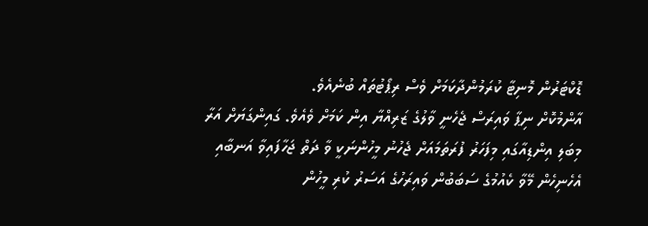ޑޮކްޓަރުން މޮނިޓާ ކުރަމުންދާކަމަށް ވެސް ރިޕޯޓުތައް ބުނެއެވެ.
އާންމުކޮށް ނިޕާ ވައިރަސް ޖެހެނީ ވާލުގެ ޒަރިއްޔާ އިން ކަމަށް ވެއެވެ. ގައިންގަޔަށް އަރާ މިބަލި އިންޑިއާގައި މިފަހަރު ފުރަތަމައަށް ޖެހުނު މީހުންނަކީ ވާ ދަތް ޖަހާފައިވާ އަނބާއި އެހެނިހެން މޭވާ ކެއުމުގެ ސަބަބުން ވައިރަހުގެ އަސަރު ކުރި މީހުން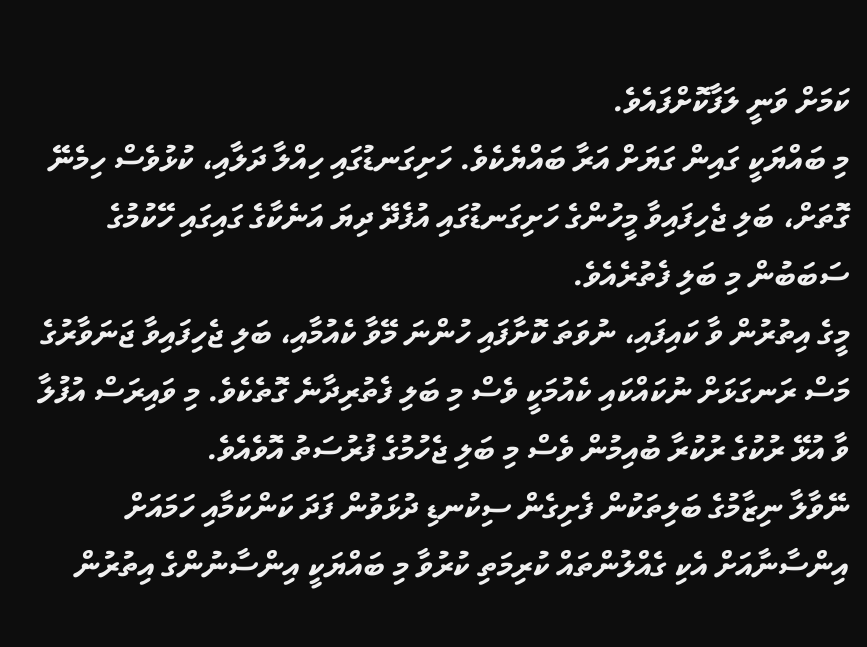ކަމަށް ވަނީ ލަފާކޮށްފައެވެ.
މި ބައްޔަކީ ގައިން ގަޔަށް އަރާ ބައްޔެކެވެ. ހަށިގަނޑުގައި ހިއްލާ ދަލާއި، ކުޅުވެސް ހިމެނޭ ގޮތަށް، ބަލި ޖެހިފައިވާ މީހުންގެ ހަށިގަނޑުގައި އުފެދޭ ދިޔަ އަނެކާގެ ގައިގައި ހޭކުމުގެ ސަބަބުން މި ބަލި ފެތުރެއެވެ.
މީގެ އިތުރުން ވާ ކައިފައި، ނުވަތަ ކޮށާފައި ހުންނަ މޭވާ ކެއުމާއި، ބަލި ޖެހިފައިވާ ޖަނަވާރުގެ މަސް ރަނގަޅަށް ނުކައްކައި ކެއުމަކީ ވެސް މި ބަލި ފެތުރިދާނެ ގޮތެކެވެ. މި ވައިރަސް އުފުލާ ވާ އުޅޭ ރުކުގެ ރުކުރާ ބުއިމުން ވެސް މި ބަލި ޖެހުމުގެ ފުރުސަތު އޮވެއެވެ.
ނޭވާލާ ނިޒާމުގެ ބަލިތަކުން ފެށިގެން ސިކުނޑި ދުޅަވުން ފަދަ ކަންކަމާއި ހަމައަށް އިންސާނާއަށް އެކި ގެއްލުންތައް ކުރިމަތި ކުރުވާ މި ބައްޔަކީ އިންސާނުންގެ އިތުރުން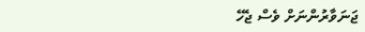ޖަނަވާރުންނަށް ވެސް ޖެހޭ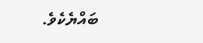ބައްޔެކެވެ.